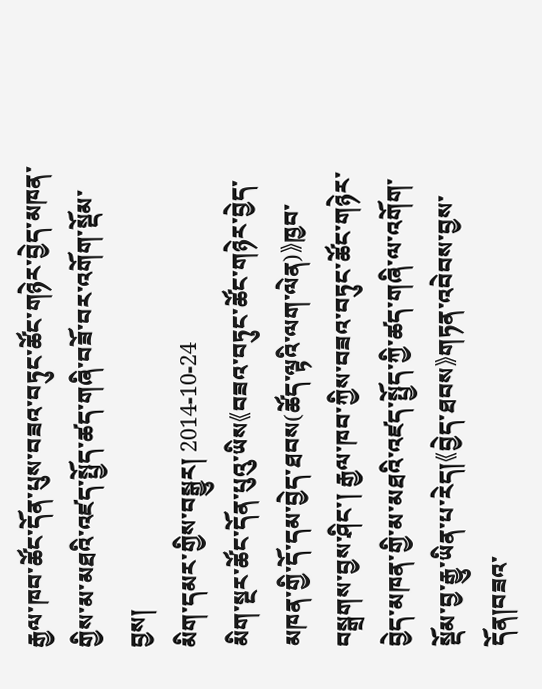རྒྱལ་ཁབ་ཚོང་དོན་པུས་བཟའ་བཏུང་ཚོང་གཉེར་བྱེད་མཁན་གྱིས་མ་མཐའི་འཛད་སྤྱོད་ཚད་གཞི་བཟོ་བར་འགོག་སྡོམ་བྱས།
མིག་དམར་གྱིས་བསྒྱུར། 2014-10-24
མིག་སྔར་ཚོང་དོན་པུའུ་ཡིས《བཟའ་བཏུང་ཚོང་གཉེར་བྱེད་མཁན་གྱི་དོ་དམ་བྱེད་ཐབས(ཚོད་ལྟའི་ལག་ལེན)》ཁྱབ་བསྒྲགས་བྱས་ཤིང་། རྒྱལ་ཁབ་ཀྱིས་བཟའ་བཏུང་ཚོང་གཉེར་བྱེད་མཁན་གྱི་མ་མཐའི་འཛད་སྤྱོད་ཀྱི་ཚད་གཞི་ལ་འགོག་སྡོམ་བྱ་རྒྱུ་ཡིན་པ་རེད།《བྱེད་ཐབས》གཏན་འབེབས་བྱས་དོན།བཟའ་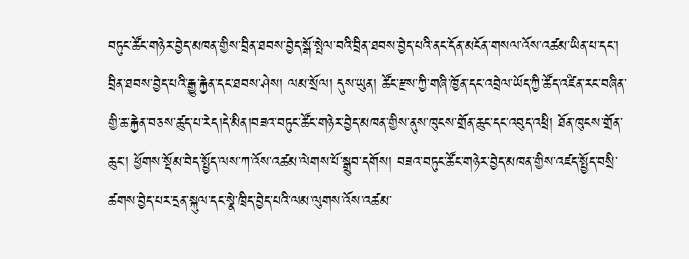བཏུང་ཚོང་གཉེར་བྱེད་མཁན་གྱིས་བྲིན་ཐབས་བྱེད་སྒོ་སྤེལ་བའི་བྲིན་ཐབས་བྱེད་པའི་ནང་དོན་མངོན་གསལ་འོས་འཚམ་ཡིན་པ་དང་། བྲིན་ཐབས་བྱེད་པའི་རྒྱུ་རྐྱེན་དང་ཐབས་ཤེས། ལམ་སྲོལ། དུས་ཡུན། ཚོང་རྫས་ཀྱི་གཞི་ཁྱོན་དང་འབྲེལ་ཡོད་ཀྱི་ཚོད་འཛིན་རང་བཞིན་གྱི་ཆ་རྐྱེན་བཅས་ཚུད་པ་རེད།དེ་མིན།བཟའ་བཏུང་ཚོང་གཉེར་བྱེད་མཁན་གྱིས་ནུས་ཁུངས་གྲོན་ཆུང་དང་འབུད་འཕྲི། ཐོན་ཁུངས་གྲོན་ཆུང་། ཕྱོགས་སྡོམ་བེད་སྤྱོད་ལས་ཀ་འོས་འཚམ་ལེགས་པོ་སྒྲུབ་དགོས། བཟའ་བཏུང་ཚོང་གཉེར་བྱེད་མཁན་གྱིས་འཛད་སྤྱོད་བསྲི་ཚགས་བྱེད་པར་དྲན་སྐུལ་དང་སྣེ་ཁྲིད་བྱེད་པའི་ལམ་ལུགས་འོས་འཚམ་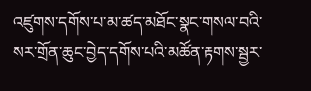འཛུགས་དགོས་པ་མ་ཚད་མཐོང་སྣང་གསལ་བའི་སར་གྲོན་ཆུང་བྱེད་དགོས་པའི་མཚོན་རྟགས་སྦྱར་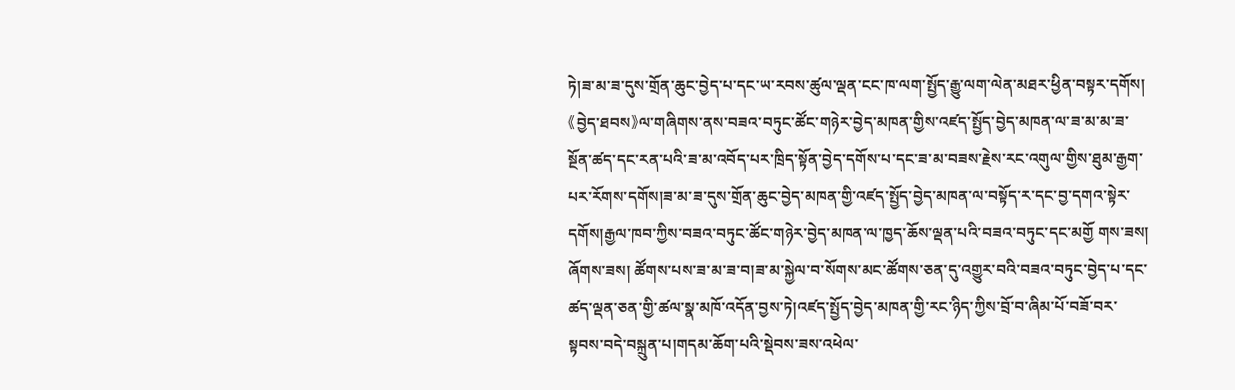ཏེ།ཟ་མ་ཟ་དུས་གྲོན་ཆུང་བྱེད་པ་དང་ཡ་རབས་ཚུལ་ལྡན་ངང་ཁ་ལག་སྤྱོད་རྒྱུ་ལག་ལེན་མཐར་ཕྱིན་བསྟར་དགོས། 《བྱེད་ཐབས》ལ་གཞིགས་ནས་བཟའ་བཏུང་ཚོང་གཉེར་བྱེད་མཁན་གྱིས་འཛད་སྤྱོད་བྱེད་མཁན་ལ་ཟ་མ་མ་ཟ་སྔོན་ཚད་དང་རན་པའི་ཟ་མ་འབོད་པར་ཁྲིད་སྟོན་བྱེད་དགོས་པ་དང་ཟ་མ་བཟས་རྗེས་རང་འགུལ་གྱིས་ཐུམ་རྒྱག་པར་རོགས་དགོས།ཟ་མ་ཟ་དུས་གྲོན་ཆུང་བྱེད་མཁན་གྱི་འཛད་སྤྱོད་བྱེད་མཁན་ལ་བསྟོད་ར་དང་བྱ་དགའ་སྟེར་དགོས།རྒྱལ་ཁབ་ཀྱིས་བཟའ་བཏུང་ཚོང་གཉེར་བྱེད་མཁན་ལ་ཁྱད་ཆོས་ལྡན་པའི་བཟའ་བཏུང་དང་མགྱོ གས་ཟས། ཞོགས་ཟས། ཚོགས་པས་ཟ་མ་ཟ་བ།ཟ་མ་སྐྱེལ་བ་སོགས་མང་ཚོགས་ཅན་དུ་འགྱུར་བའི་བཟའ་བཏུང་བྱེད་པ་དང་ཚད་ལྡན་ཅན་གྱི་ཚལ་སྣ་མཁོ་འདོན་བྱས་ཏེ།འཛད་སྤྱོད་བྱེད་མཁན་གྱི་རང་ཉིད་ཀྱིས་བྲོ་བ་ཞིམ་པོ་བཟོ་བར་སྟབས་བདེ་བསྐྲུན་པ།གདམ་ཆོག་པའི་སྡེབས་ཟས་འཕེལ་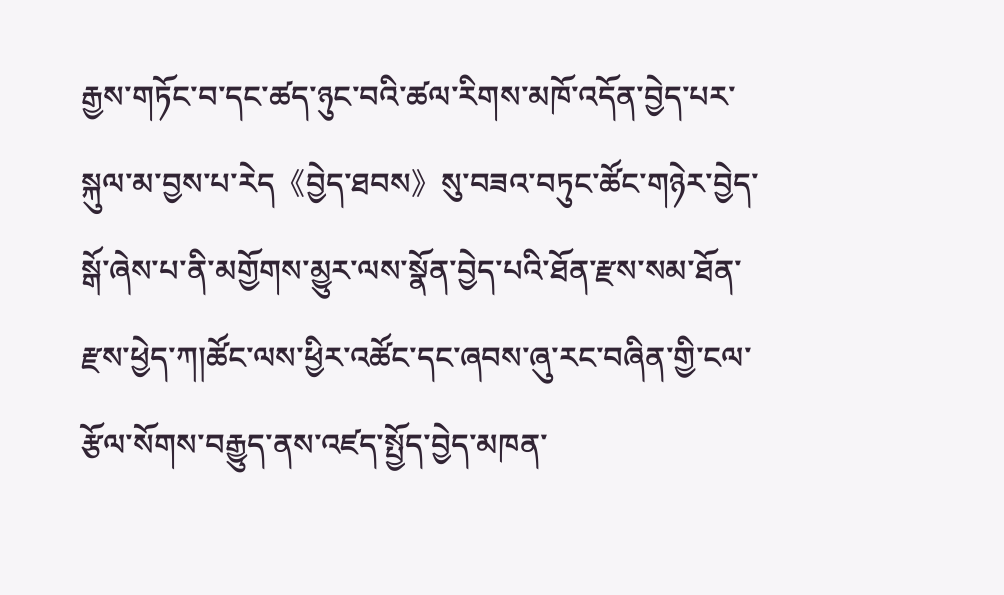རྒྱས་གཏོང་བ་དང་ཚད་ཉུང་བའི་ཚལ་རིགས་མཁོ་འདོན་བྱེད་པར་སྐུལ་མ་བྱས་པ་རེད《བྱེད་ཐབས》སུ་བཟའ་བཏུང་ཚོང་གཉེར་བྱེད་སྒོ་ཞེས་པ་ནི་མགྱོགས་མྱུར་ལས་སྣོན་བྱེད་པའི་ཐོན་རྫས་སམ་ཐོན་རྫས་ཕྱེད་ཀ།ཚོང་ལས་ཕྱིར་འཚོང་དང་ཞབས་ཞུ་རང་བཞིན་གྱི་ངལ་རྩོལ་སོགས་བརྒྱུད་ནས་འཛད་སྤྱོད་བྱེད་མཁན་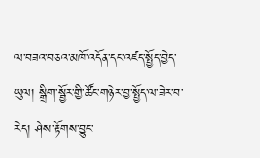ལ་བཟའ་བཅའ་མཁོ་འདོན་དང་འཛད་སྤྱོད་བྱེད་ཡུལ། སྒྲིག་སྦྱོར་གྱི་ཚོང་གཉེར་བྱ་སྤྱོད་ལ་ཟེར་བ་རེད། ཤེས་རྟོགས་བྱུང་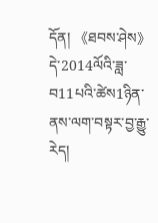དོན། 《ཐབས་ཤེས》དེ་2014ལོའི་ཟླ་བ11པའི་ཚེས1ཉིན་ནས་ལག་བསྟར་བྱ་རྒྱུ་རེད།